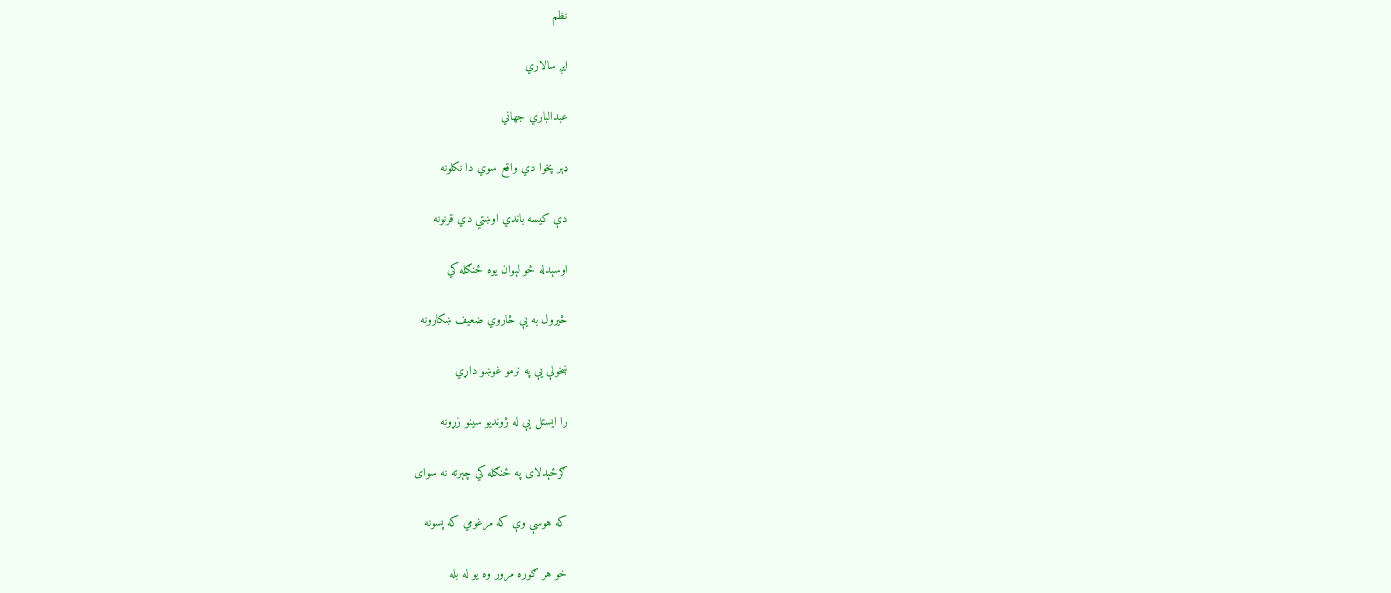نظم

ايږ سالاري

عبدالباري جهاني

ډېر پخوا دي واقع سوي دا نکلونه

دې کيسه باندي اوښتي دي قرنونه

اوسېدله څو لېوان يوه ځنګله کي

څيرول به يې څاروي ضعيف ښکارونه

ښخولې يې په نرمو غوښو داړي

را ايستل يې له ژونديو سينو زړونه

ګرځېدلای په ځنګله کي چېرته نه سوای

که هوسې وې که مرغومي که پسونه

خو هر ګوره مرور وه يو له بله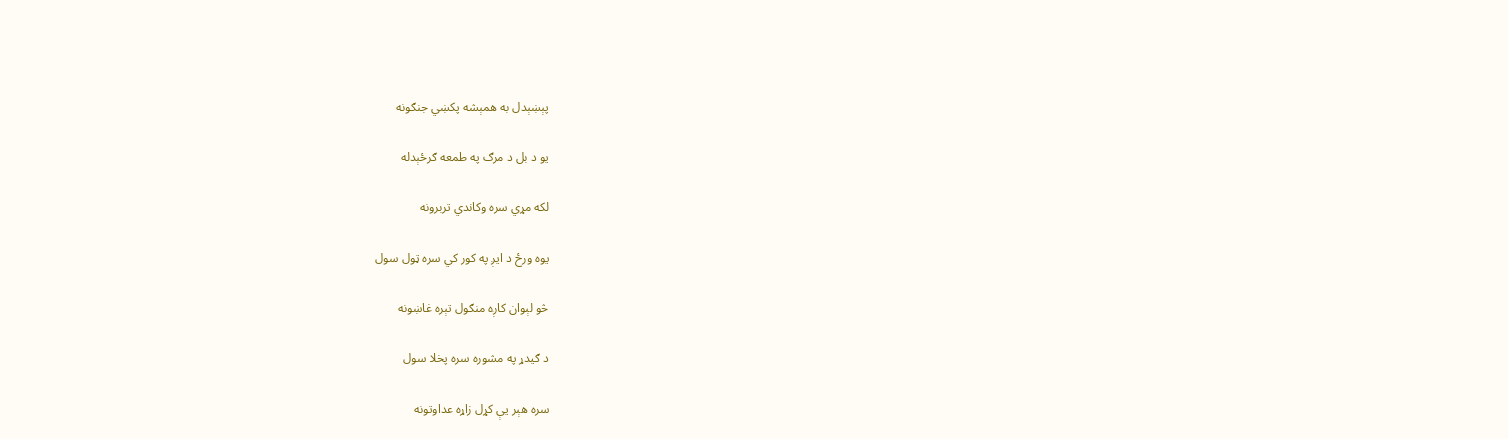پېښېدل به همېشه پکښي جنګونه

يو د بل د مرګ په طمعه ګرځېدله

لکه مړي سره وکاندي تربرونه

يوه ورځ د ايږ په کور کي سره ټول سول

څو لېوان کاږه منګول تېره غاښونه

د ګيدړ په مشوره سره پخلا سول

سره هېر يې کړل زاړه عداوتونه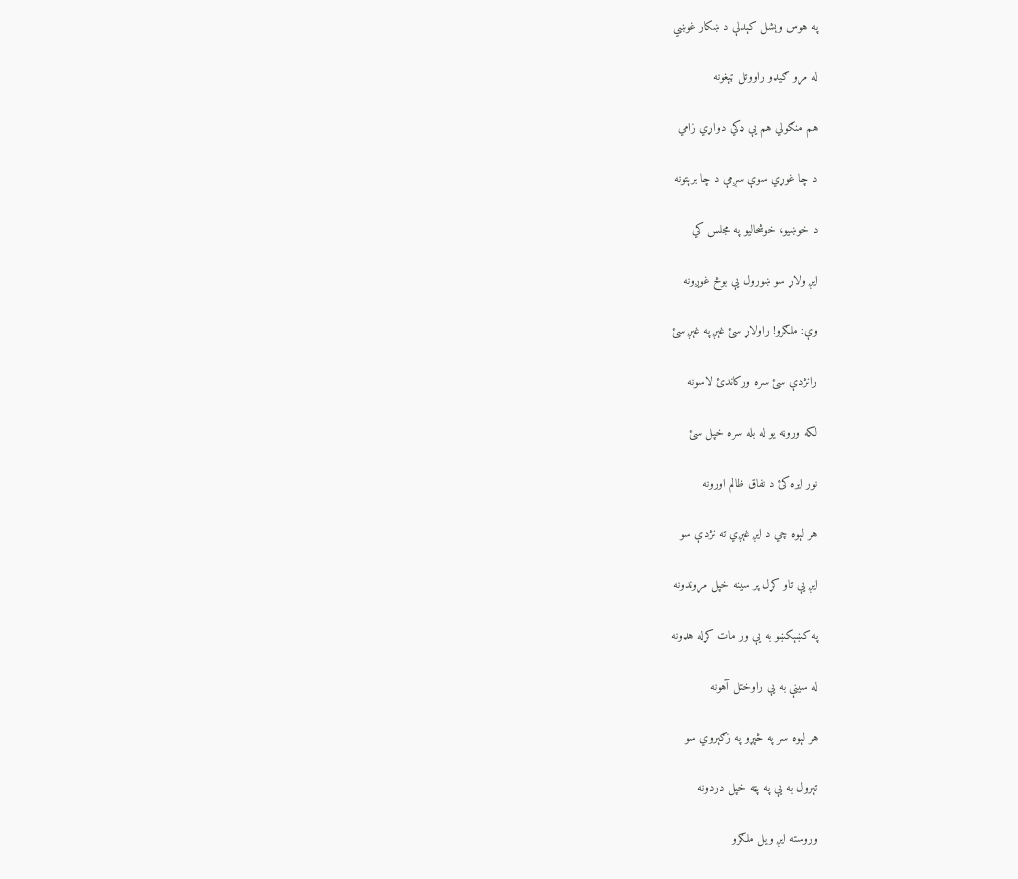په هوس وېشل کېدلې د ښکار غوښي

له مړو ګيډو راووتل ټېغونه

هم منګولي هم يې ډکي دواړي زامي

د چا غوړي سوې سږمې د چا برېتونه

د خوښيو، خوشحاليو په مجلس کي

ايږ ولاړ سو ښورول يې بوڅ غوږونه

وې: ملګرو! راولاړ سئ غېږ په غېږ سئ

رانژدې سئ سره ورکاندئ لاسونه

لکه وروڼه يو له بله سره خپل سئ

نور ايره کئ د نفاق ظالم اورونه

هر لېوه چي د ايږ غېږي ته نژدې سو

ايږ يې تاو کړل پر سينه خپل مړوندونه

په کښېکښو به يې ور مات کړله هډونه

له سينې به يې راوختل آهونه

هر لېوه سر په څپړو په زګېروي سو

تېرول به يې په پټه خپل دردونه

وروسته ايږ ويل ملګرو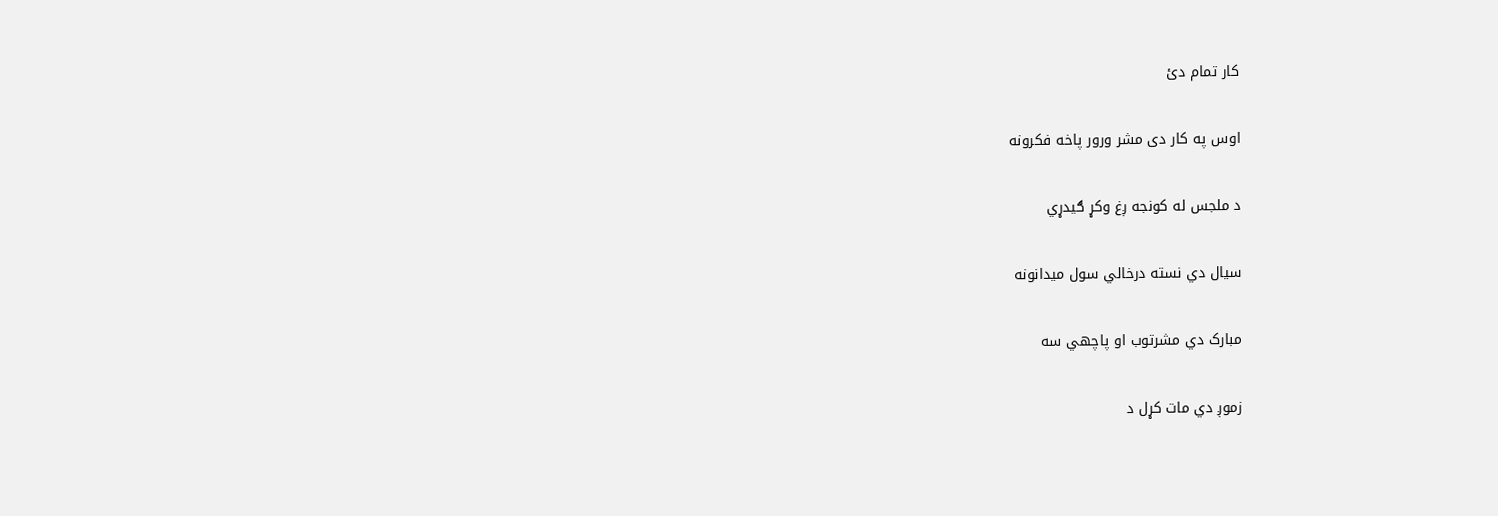کار تمام دئ

اوس په کار دی مشر ورور پاخه فکرونه

د ملجس له کونجه ږغ وکړ ګيدړي

سيال دي نسته درخالي سول ميدانونه

مبارک دي مشرتوب او پاچهي سه

زموږ دي مات کړل د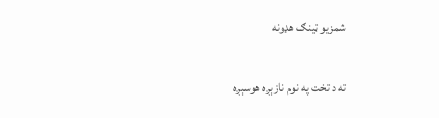شمزيو ټينګ هډونه

ته د تخت په نوم نازېږه هوسېږه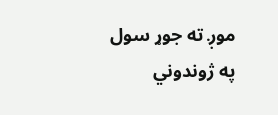موږ ته جوړ سول په ژوندوني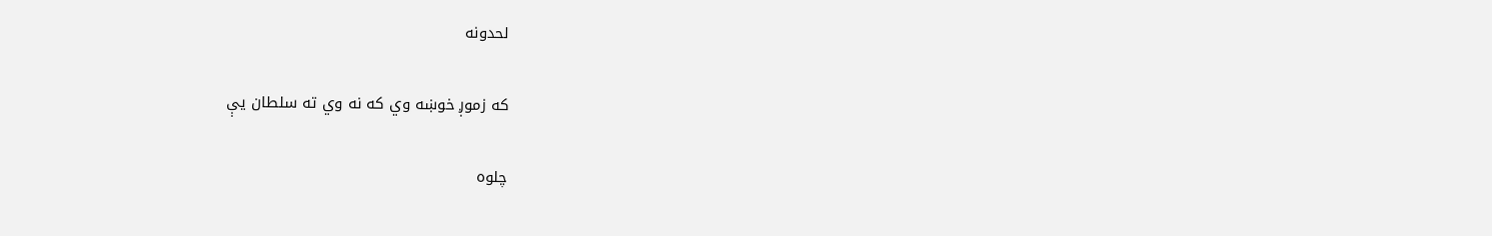لحدونه

که زموږ خوښه وي که نه وي ته سلطان يې

چلوه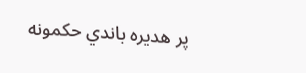پر هديره باندي حکمونه